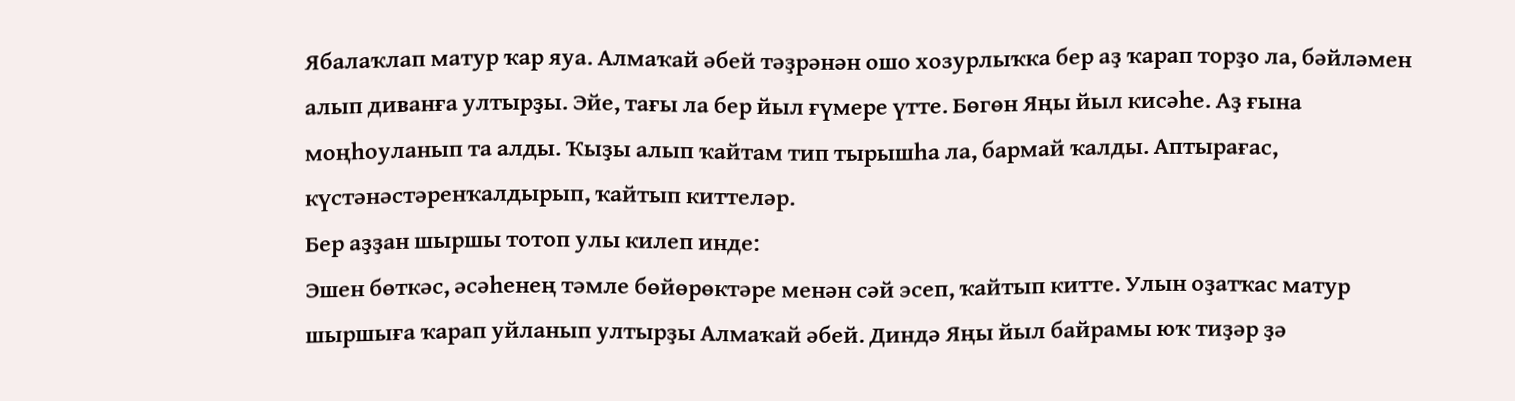Ябалаҡлап матур ҡар яуа. Алмаҡай әбей тәҙрәнән ошо хозурлыҡка бер аҙ ҡарап торҙо ла, бәйләмен алып диванға ултырҙы. Эйе, тағы ла бер йыл ғүмере үтте. Бөгөн Яңы йыл кисәһе. Аҙ ғына моңһоуланып та алды. Ҡыҙы алып ҡайтам тип тырышһа ла, бармай ҡалды. Аптырағас, күстәнәстәренҡалдырып, ҡайтып киттеләр.
Бер аҙҙан шыршы тотоп улы килеп инде:
Эшен бөткәс, әсәһенең тәмле бөйөрөктәре менән сәй эсеп, ҡайтып китте. Улын оҙатҡас матур шыршыға ҡарап уйланып ултырҙы Алмаҡай әбей. Диндә Яңы йыл байрамы юҡ тиҙәр ҙә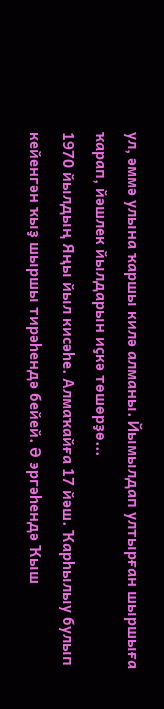ул, әммә улына ҡаршы килә алманы. Йымылдап ултырған шыршыға ҡарап, йәшлек йылдарын иҫкә төшөрҙө...
1970 йылдың Яңы йыл кисәһе. Алмаҡайға 17 йәш. Ҡарһылыу булып кейенгән ҡыҙ шыршы тирәһендә бейей. Ә эргәһендә Ҡыш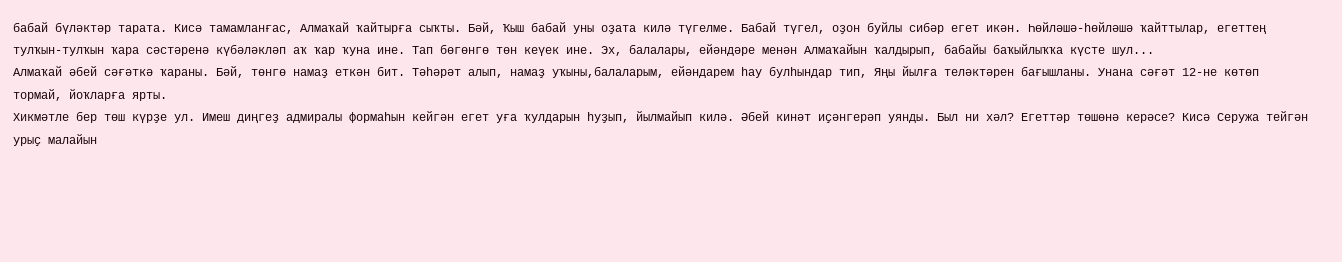бабай бүләктәр тарата. Кисә тамамланғас, Алмаҡай ҡайтырға сыҡты. Бәй, Ҡыш бабай уны оҙата килә түгелме. Бабай түгел, оҙон буйлы сибәр егет икән. Һөйләшә-һөйләшә ҡайттылар, егеттең тулҡын-тулҡын ҡара сәстәренә күбәләкләп аҡ ҡар ҡуна ине. Тап бөгөнгө төн кеүек ине. Эх, балалары, ейәндәре менән Алмаҡайын ҡалдырып, бабайы баҡыйлыҡҡа күсте шул...
Алмаҡай әбей сәғәткә ҡараны. Бәй, төнгө намаҙ еткән бит. Тәһәрәт алып, намаҙ уҡыны,балаларым, ейәндарем һау булһындар тип, Яңы йылға теләктәрен бағышланы. Унана сәғәт 12-не көтөп тормай, йоҡларға ярты.
Хикмәтле бер төш күрҙе ул. Имеш диңгеҙ адмиралы формаһын кейгән егет уға ҡулдарын һуҙып, йылмайып килә. Әбей кинәт иҫәнгерәп уянды. Был ни хәл? Егеттәр төшөнә керәсе? Кисә Серужа тейгән урыҫ малайын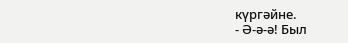күргәйне.
- Ә-ә-ә! Был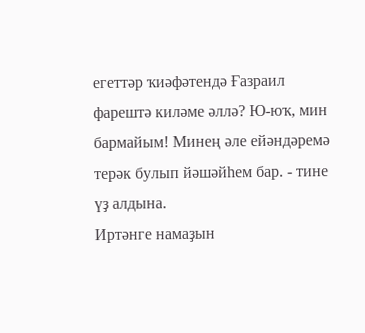егеттәр ҡиәфәтендә Ғазраил фарештә киләме әллә? Ю-юҡ, мин бармайым! Минең әле ейәндәремә терәк булып йәшәйһем бар. - тине үҙ алдына.
Иртәнге намаҙын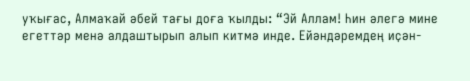уҡығас, Алмаҡай әбей тағы доға ҡылды: “Эй Аллам! Һин әлегә мине егеттәр менә алдаштырып алып китмә инде. Ейәндәремдең иҫән-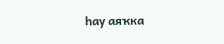һау аяҡка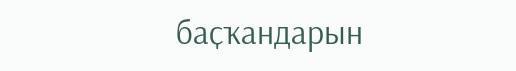баҫҡандарын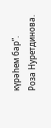күрәһем бар”.
Роза Нуретдинова.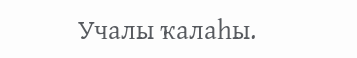Учалы ҡалаһы.